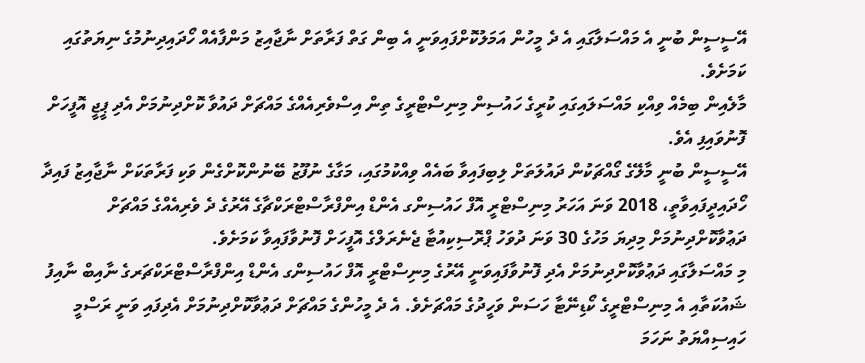އޭސީސީން ބުނީ އެ މައްސަލާގައި އެ ދެ މީހުން އަމަލުކޮށްފައިވަނީ އެ ބިން ގަތް ފަރާތަށް ނާޖާއިޒު މަންފާއެއް ހޯދައިދިނުމުގެ ނިޔަތުގައި ކަމަށެވެ.
މާލެއިން ބިމެއް ވިއްކި މައްސަލައިގައި ކުރީގެ ހައުސިން މިނިސްޓްރީގެ ތިން އިސްވެރިއެއްގެ މައްޗަށް ދައުވާ ކޮށްދިނުމަށް އެދި ޕީޖީ އޮފީހަށް ފޮނުވައިފި އެވެ.
އޭސީސީން ބުނީ މާލޭގެ ގޯއްޗަކުން ދައުލަތަށް ލިބިފައިވާ ބައެއް ވިއްކުމުގައި، މަގާގެ ނުފޫޒު ބޭނުންކޮށްގެން ވަކި ފަރާތަކަށް ނާޖާއިޒު ފައިދާ ހޯދައިދީފައިވާތީ، 2018 ވަނަ އަހަރު މިނިސްޓްރީ އޮފް ހައުސިންގ އެންޑް އިންފްރާސްޓްރަކްޗާގެ އޭރުގެ ދެ ވެރިއެއްގެ މައްޗަށް ދަޢުވާކޮށްދިނުމަށް މިދިޔަ މަހުގެ 30 ވަނަ ދުވަހު ޕްރޮސިކިއުޓާ ޖެނެރަލްގެ އޮފީހަށް ފޮނުވާފައިވާ ކަމަށެވެ.
މި މައްސަލާގައި ދަޢުވާކޮށްދިނުމަށް އެދި ފޮނުވާފައިވަނީ އޭރުގެ މިނިސްޓްރީ އޮފް ހައުސިންގ އެންޑް އިންފްރާސްޓްރަކްޗަރގެ ނާއިބް ނާއިފު ޝައުކަތާއި އެ މިނިސްޓްރީގެ ކޯޑިނޭޓާ ހަސަން ވަހީދުގެ މައްޗަށެވެ. އެ ދެ މީހުންގެ މައްޗަށް ދަޢުވާކޮށްދިނުމަށް އެދިފައި ވަނީ ރަސްމީ ހައިސިއްޔަތު ނަހަމަ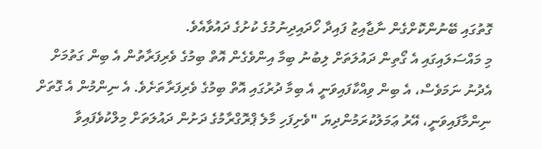ގޮތުގައި ބޭނުންކޮށްގެން ނާޖާއިޒު ފައިދާ ހޯދައިދިނުމުގެ ކުށުގެ ދައުވާއެވެ.
މި މައްސަލައިގައި އެ ގޯތިން ދައުލަތަށް ލިބުނު ބިމާ އިންވެގެން އޮތް ބިމުގެ ވެރިފަރާތުން އެ ބިން ގަތުމަށް އެދުނު ނަމަވެސް، އެ ބިން ވިއްކާފައިވަނީ އެ ބިމާ ދުރުގައި އޮތް ބިމުގެ ވެރިފަރާތަށެވެ. އެ ނިންމުން އެ ގޮތަށް ނިންމާފައިވަނީ، އޭރު ޢަމަލުކުރަމުންދިޔަ "ވެށިފަހި މާލެ ޕްރޮގްރާމުގެ ދަށުން ދައުލަތަށް މިލްކުވެފައިވާ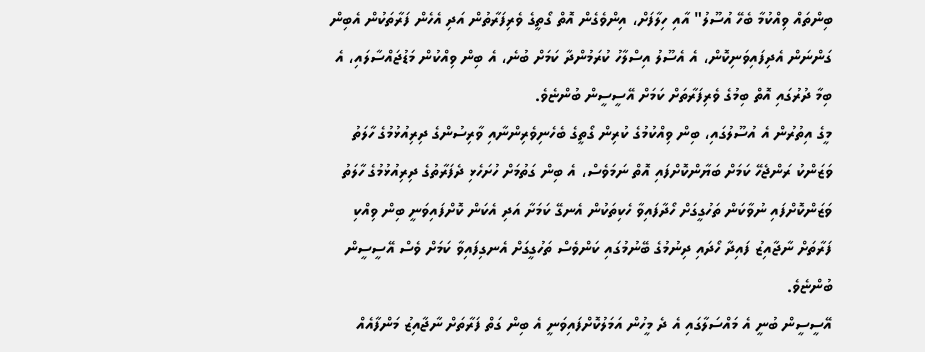ބިންތައް ވިއްކުމާ ބެހޭ އުސޫލު" އާއި ހިލާފަށް، އިންވެގެން އޮތް ގޯތީގެ ވެރިފަރާތުން އަދި އެހެން ފަރާތަކުން އެބިން ގަންނަން އެދިފައިވަނިކޮން، އެ އެސޫލު އިސްލާހު ކުރަމުންދާ ކަމަށް ބުނެ، އެ ބިން ވިއްކުން މަޑުޖައްސާލައި، އެ ބިމާ ދުރުގައި އޮތް ބިމުގެ ވެރިފަރާތަށް ކަމަށް އޭސީސީން ބުންޏެވެ.
މީގެ އިތުރުން އެ އުސޫލުގައި، ބިން ވިއްކުމުގެ ކުރިން ގޯތީގެ ބެހެނިވެރިންނާއި ވާރިސުންގެ ދިރިއުޅުމުގެ ހާލަތު ވަޒަންކު ރަންޖެހޭ ކަމަށް ބަޔާންކޮށްފައި އޮތް ނަމަވެސް، އެ ބިން ގަތުމަށް ހުށަހެޅި ދެފަރާތުގެ ދިރިއުޅުމުގެ ހާލަތު ވަޒަންކޮށްފައި ނުވާކަން ތަހުގީގަށް ހޯދާފައިވާ ހެކިތަކުން އެނގޭ ކަމަށާ އަދި އެކަން ކޮށްފައިވަނީ ބިން ވިއްކި ފަރާތަށް ނާޖާއިޒު ފައިދާ ހޯދައި ދިނުމުގެ ބޭނުމުގައި ކަންވެސް ތަހުގީގަށް އެނގިފައިވާ ކަމަށް ވެސް އޭސީސީން ބުންޏެވެ.
އޭސީސީން ބުނީ އެ މައްސަލާގައި އެ ދެ މީހުން އަމަލުކޮށްފައިވަނީ އެ ބިން ގަތް ފަރާތަށް ނާޖާއިޒު މަންފާއެއް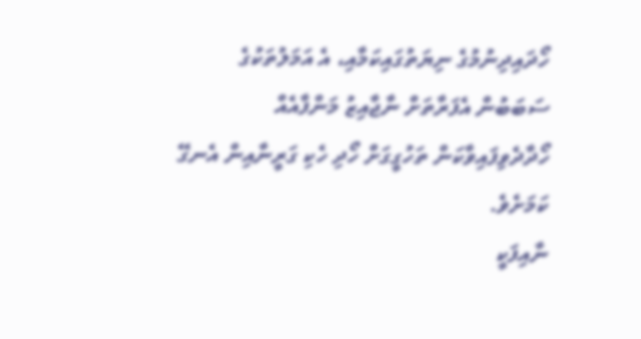ހޯދައިދިނުމުގެ ނިޔަތުގައިކަމާއި، އެ އަމަލުތަކުގެ ސަބަބުން އެފަރާތަށް ނާޖާއިޒު މަންފާއެއް ހޯދާދެވިފައިވާކަން ތަހުގީގަށް ހޯދި ހެކި ގަރީނާއިން އެނގޭ ކަމަށެވެ.
ނާއިފަކީ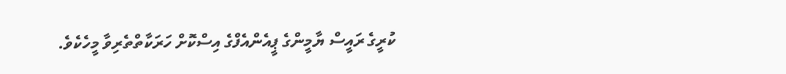ކުރީގެ ރައީސް ޔާމީންގެ ޕީއެންއެފްގެ އިސްކޮށް ހަރަކާތްތެރިވާ މީހެކެވެ.